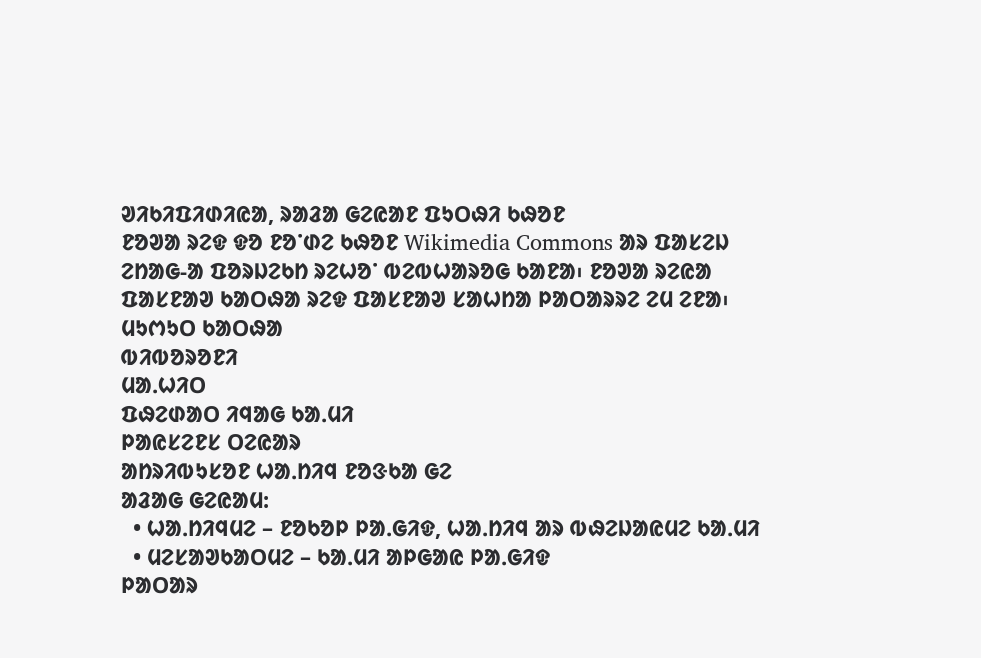ᱣᱤᱠᱤᱯᱤᱰᱤᱭᱟ, ᱨᱟᱲᱟ ᱜᱮᱭᱟᱱ ᱯᱩᱛᱷᱤ ᱠᱷᱚᱱ
ᱱᱚᱣᱟ ᱨᱮᱫ ᱫᱚ ᱱᱚᱸᱰᱮ ᱠᱷᱚᱱ Wikimedia Commons ᱟᱨ ᱯᱟᱥᱮᱡ ᱮᱴᱟᱜ-ᱟ ᱯᱚᱨᱡᱮᱠᱴ ᱨᱮᱦᱚᱸ ᱵᱮᱵᱦᱟᱨᱚᱜ ᱠᱟᱱᱟ᱾ ᱱᱚᱣᱟ ᱨᱮᱭᱟ ᱯᱟᱥᱱᱟᱣ ᱠᱟᱛᱷᱟ ᱨᱮᱫ ᱯᱟᱥᱱᱟᱣ ᱥᱟᱦᱴᱟ ᱞᱟᱛᱟᱨᱨᱮ ᱮᱢ ᱮᱱᱟ᱾
ᱢᱩᱬᱩᱛ ᱠᱟᱛᱷᱟ
ᱵᱤᱵᱚᱨᱚᱱᱤ
ᱢᱟᱹᱦᱤᱛ
ᱯᱷᱮᱰᱟᱛ ᱤᱧᱟᱜ ᱠᱟᱹᱢᱤ
ᱞᱟᱭᱥᱮᱱᱥ ᱛᱮᱭᱟᱨ
ᱟᱴᱨᱤᱵᱩᱥᱚᱱ ᱦᱟᱹᱴᱤᱧ ᱱᱚᱝᱠᱟ ᱜᱮ
ᱟᱲᱟᱜ ᱜᱮᱭᱟᱢ:
  • ᱦᱟᱹᱴᱤᱧᱢᱮ – ᱱᱚᱠᱚᱞ ᱞᱟᱹᱜᱤᱫ, ᱦᱟᱹᱴᱤᱧ ᱟᱨ ᱵᱷᱮᱡᱟᱭᱢᱮ ᱠᱟᱹᱢᱤ
  • ᱢᱮᱥᱟᱣᱠᱟᱛᱢᱮ – ᱠᱟᱹᱢᱤ ᱟᱞᱜᱟᱭ ᱞᱟᱹᱜᱤᱫ
ᱞᱟᱛᱟᱨ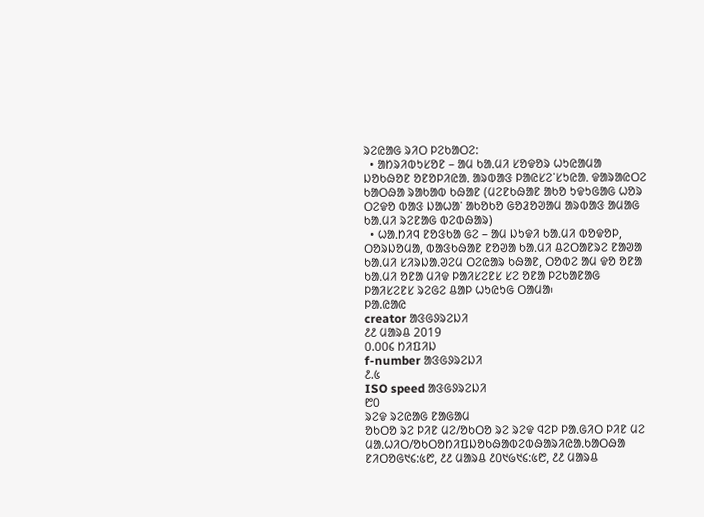ᱨᱮᱭᱟᱜ ᱨᱤᱛ ᱞᱮᱠᱟᱛᱮ:
  • ᱟᱴᱨᱤᱵᱩᱥᱚᱱ – ᱟᱢ ᱠᱟᱹᱢᱤ ᱥᱚᱫᱚᱨ ᱦᱩᱭᱟᱢᱟ ᱡᱚᱠᱷᱚᱱ ᱚᱱᱚᱞᱤᱭᱟᱹ ᱟᱨᱵᱟᱝ ᱞᱟᱭᱥᱮᱸᱥᱩᱭᱟᱹ ᱫᱟᱨᱟᱭᱛᱮ ᱠᱟᱛᱷᱟ ᱨᱟᱠᱟᱵ ᱠᱷᱟᱱ (ᱢᱮᱱᱠᱷᱟᱱ ᱟᱠᱚ ᱩᱫᱩᱜᱟᱜ ᱦᱚᱨ ᱛᱮᱫᱚ ᱵᱟᱝ ᱡᱟᱦᱟᱸ ᱟᱠᱚᱠᱚ ᱜᱚᱲᱚᱣᱟᱢ ᱟᱨᱵᱟᱝ ᱟᱢᱟᱜ ᱠᱟᱹᱢᱤ ᱨᱮᱱᱟᱜ ᱵᱮᱵᱷᱟᱨ)
  • ᱦᱟᱹᱴᱤᱧ ᱱᱚᱝᱠᱟ ᱜᱮ – ᱟᱢ ᱡᱩᱫᱤ ᱠᱟᱹᱢᱤ ᱵᱚᱫᱚᱞ, ᱛᱚᱨᱡᱚᱢᱟ, ᱵᱟᱝᱠᱷᱟᱱ ᱱᱚᱣᱟ ᱠᱟᱹᱢᱤ ᱪᱮᱛᱟᱱᱨᱮ ᱱᱟᱣᱟ ᱠᱟᱹᱢᱤ ᱥᱤᱨᱡᱟᱹᱣᱮᱢ ᱛᱮᱭᱟᱨ ᱠᱷᱟᱱ, ᱛᱚᱵᱮ ᱟᱢ ᱫᱚ ᱚᱱᱟ ᱠᱟᱹᱢᱤ ᱚᱱᱟ ᱢᱤᱫ ᱞᱟᱤᱥᱮᱱᱥ ᱥᱮ ᱚᱱᱟ ᱞᱮᱠᱟᱱᱟᱜ ᱞᱟᱤᱥᱮᱱᱥ ᱨᱮᱜᱮ ᱪᱟᱞ ᱦᱩᱭᱩᱜ ᱛᱟᱢᱟ᱾
ᱞᱟ.ᱭᱟᱭ
creator ᱟᱝᱜᱽᱨᱮᱡᱤ
᱒᱒ ᱢᱟᱨᱪ 2019
᱐.᱐᱐᱔ ᱴᱤᱯᱤᱡ
f-number ᱟᱝᱜᱽᱨᱮᱡᱤ
᱒.᱕
ISO speed ᱟᱝᱜᱽᱨᱮᱡᱤ
᱘᱐
ᱨᱮᱫ ᱨᱮᱭᱟᱜ ᱱᱟᱜᱟᱢ
ᱚᱠᱛᱚ ᱨᱮ ᱞᱤᱱ ᱢᱮ/ᱚᱠᱛᱚ ᱨᱮ ᱨᱮᱫ ᱧᱮᱞ ᱞᱟᱹᱜᱤᱛ ᱞᱤᱱ ᱢᱮ
ᱢᱟᱹᱦᱤᱛ/ᱚᱠᱛᱚᱴᱤᱯᱡᱚᱠᱷᱟᱵᱮᱵᱷᱟᱨᱤᱭᱟᱹᱠᱟᱛᱷᱟ
ᱱᱤᱛᱚᱜ᱑᱔:᱕᱘, ᱒᱒ ᱢᱟᱨᱪ ᱒᱐᱑᱙᱑᱔:᱕᱘, ᱒᱒ ᱢᱟᱨᱪ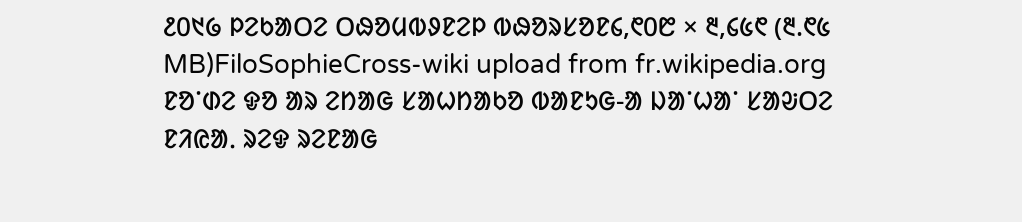᱒᱐᱑᱙ ᱞᱮᱠᱟᱛᱮ ᱛᱷᱚᱢᱵᱽᱱᱮᱞ ᱵᱷᱚᱨᱥᱚᱱ᱔,᱖᱐᱘ × ᱓,᱔᱕᱖ (᱓.᱖᱕ MB)FiloSophieCross-wiki upload from fr.wikipedia.org
ᱱᱚᱸᱰᱮ ᱫᱚ ᱟᱨ ᱮᱴᱟᱜ ᱥᱟᱦᱴᱟᱠᱚ ᱵᱟᱱᱩᱜ-ᱟ ᱡᱟᱸᱦᱟᱸ ᱥᱟᱶᱛᱮ ᱱᱤᱭᱟᱹ ᱨᱮᱫ ᱨᱮᱱᱟᱜ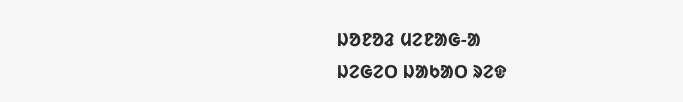ᱡᱚᱱᱚᱲ ᱢᱮᱱᱟᱜ-ᱟ
ᱡᱮᱜᱮᱛ ᱡᱟᱠᱟᱛ ᱨᱮᱫ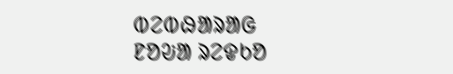ᱵᱮᱵᱷᱟᱨᱟᱜ
ᱱᱚᱶᱟ ᱨᱮᱫᱠᱚ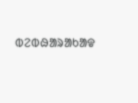ᱵᱮᱵᱷᱟᱨᱟᱠᱟᱫ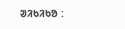ᱣᱤᱠᱤᱠᱚ :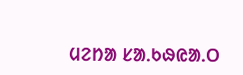ᱢᱮᱴᱟ ᱥᱟᱹᱠᱷᱭᱟᱹᱛ